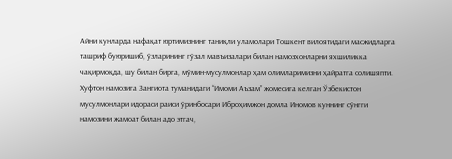Айни кунларда нафақат юртимизнинг таниқли уламолари Тошкент вилоятидаги масжидларга ташриф буюришиб, ўзларининг гўзал мавъизалари билан намозхонларни яхшиликка чақирмоқда, шу билан бирга, мўмин-мусулмонлар ҳам олимларимизни ҳайратга солишяпти.
Хуфтон намозига Зангиота туманидаги “Имоми Аъзам” жомесига келган Ўзбекистон мусулмонлари идораси раиси ўринбосари Иброҳимжон домла Иномов куннинг сўнгги намозини жамоат билан адо этгач,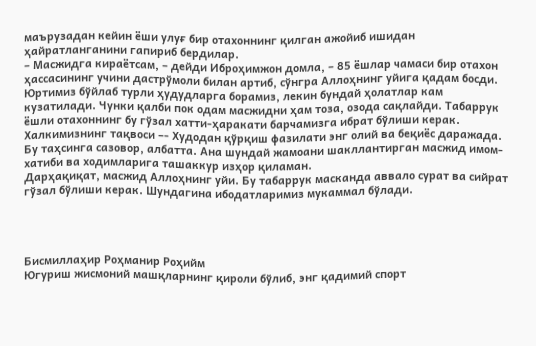маърузадан кейин ёши улуғ бир отахоннинг қилган ажойиб ишидан ҳайратланганини гапириб бердилар.
– Масжидга кираётсам, – дейди Иброҳимжон домла, – 85 ёшлар чамаси бир отахон ҳассасининг учини дастрўмоли билан артиб, сўнгра Аллоҳнинг уйига қадам босди. Юртимиз бўйлаб турли ҳудудларга борамиз, лекин бундай ҳолатлар кам кузатилади. Чунки қалби пок одам масжидни ҳам тоза, озода сақлайди. Табаррук ёшли отахоннинг бу гўзал хатти-ҳаракати барчамизга ибрат бўлиши керак. Халкимизнинг тақвоси –- Худодан қўрқиш фазилати энг олий ва беқиёс даражада. Бу таҳсинга сазовор, албатта. Ана шундай жамоани шакллантирган масжид имом-хатиби ва ходимларига ташаккур изҳор қиламан.
Дарҳақиқат, масжид Аллоҳнинг уйи. Бу табаррук масканда аввало сурат ва сийрат гўзал бўлиши керак. Шундагина ибодатларимиз мукаммал бўлади.




Бисмиллаҳир Роҳманир Роҳийм
Югуриш жисмоний машқларнинг қироли бўлиб, энг қадимий спорт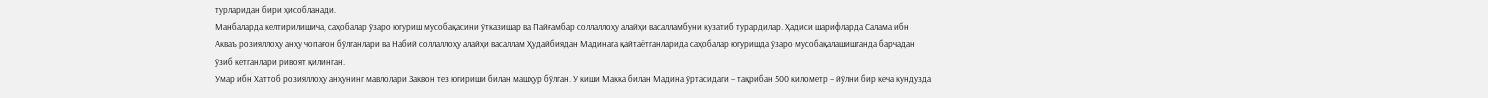турларидан бири ҳисобланади.
Манбаларда келтирилишича, саҳобалар ўзаро югуриш мусобақасини ўтказишар ва Пайғамбар соллаллоҳу алайҳи васалламбуни кузатиб турардилар. Ҳадиси шарифларда Салама ибн Акваъ розияллоҳу анҳу чопағон бўлганлари ва Набий соллаллоҳу алайҳи васаллам Ҳудайбиядан Мадинага қайтаётганларида саҳобалар югуришда ўзаро мусобақалашишганда барчадан ўзиб кетганлари ривоят қилинган.
Умар ибн Хаттоб розияллоҳу анҳунинг мавлолари Заквон тез югириши билан машҳур бўлган. У киши Макка билан Мадина ўртасидаги – тақрибан 500 километр – йўлни бир кеча кундузда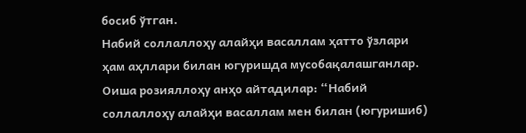босиб ўтган.
Набий соллаллоҳу алайҳи васаллам ҳатто ўзлари ҳам аҳллари билан югуришда мусобақалашганлар. Оиша розияллоҳу анҳо айтадилар: “Набий соллаллоҳу алайҳи васаллам мен билан (югуришиб)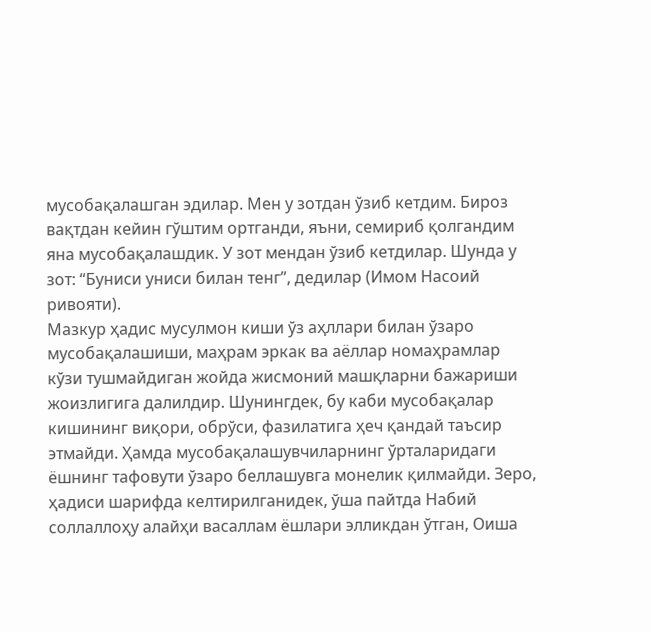мусобақалашган эдилар. Мен у зотдан ўзиб кетдим. Бироз вақтдан кейин гўштим ортганди, яъни, семириб қолгандим яна мусобақалашдик. У зот мендан ўзиб кетдилар. Шунда у зот: “Буниси униси билан тенг”, дедилар (Имом Насоий ривояти).
Мазкур ҳадис мусулмон киши ўз аҳллари билан ўзаро мусобақалашиши, маҳрам эркак ва аёллар номаҳрамлар кўзи тушмайдиган жойда жисмоний машқларни бажариши жоизлигига далилдир. Шунингдек, бу каби мусобақалар кишининг виқори, обрўси, фазилатига ҳеч қандай таъсир этмайди. Ҳамда мусобақалашувчиларнинг ўрталаридаги ёшнинг тафовути ўзаро беллашувга монелик қилмайди. Зеро, ҳадиси шарифда келтирилганидек, ўша пайтда Набий соллаллоҳу алайҳи васаллам ёшлари элликдан ўтган, Оиша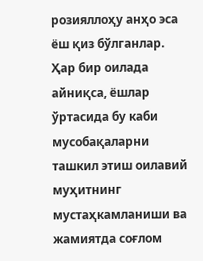розияллоҳу анҳо эса ёш қиз бўлганлар.
Ҳар бир оилада айниқса, ёшлар ўртасида бу каби мусобақаларни ташкил этиш оилавий муҳитнинг мустаҳкамланиши ва жамиятда соғлом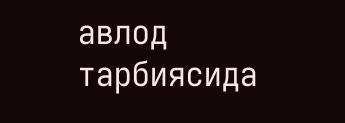авлод тарбиясида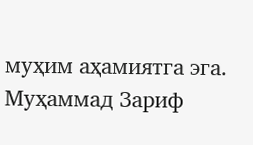муҳим аҳамиятга эга.
Муҳаммад Зариф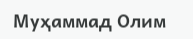Муҳаммад Олим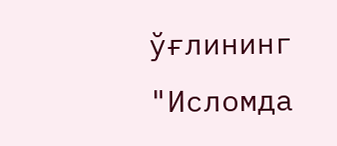ўғлининг
"Исломда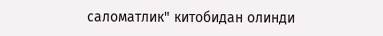саломатлик" китобидан олинди